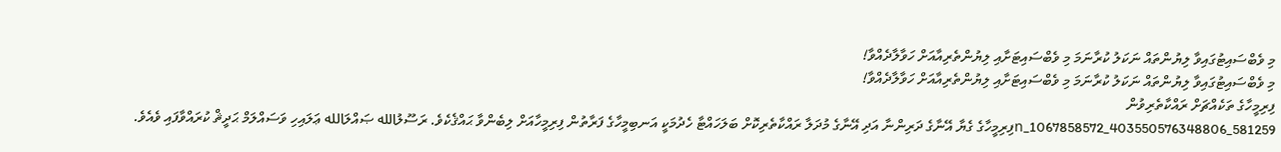މި ވެބްސައިޓުގައިވާ ލިޔުންތައް ނަކަލު ކުރާނަމަ މި ވެބްސައިޓަށާއި ލިޔުންތެރިއާއަށް ހަވާލާދެއްވާ!
މި ވެބްސައިޓުގައިވާ ލިޔުންތައް ނަކަލު ކުރާނަމަ މި ވެބްސައިޓަށާއި ލިޔުންތެރިއާއަށް ހަވާލާދެއްވާ!
ފިރިމީހާގެ ތަކެއްޗަށް ރައްކާތެރިވުން
581259_403550576348806_1067858572_nފިރިމީހާގެ ގެޔާ އޭނާގެ ދަރިންނާ އަދި އޭނާގެ މުދަލާ ރައްކާތެރިކޮށް ބަލަހައްޓާ ހެދުމަކީ އަނބިމީހާގެ ފަރާތުން ފިރިމީހާއަށް ލިބެންވާ ޙައްޤެކެވެ. ރަސޫލުالله ޞައްލަالله ޢަލައިހި ވަސައްލަމް ޙަދީޘް ކުރައްވާފައި ވެއެވެ.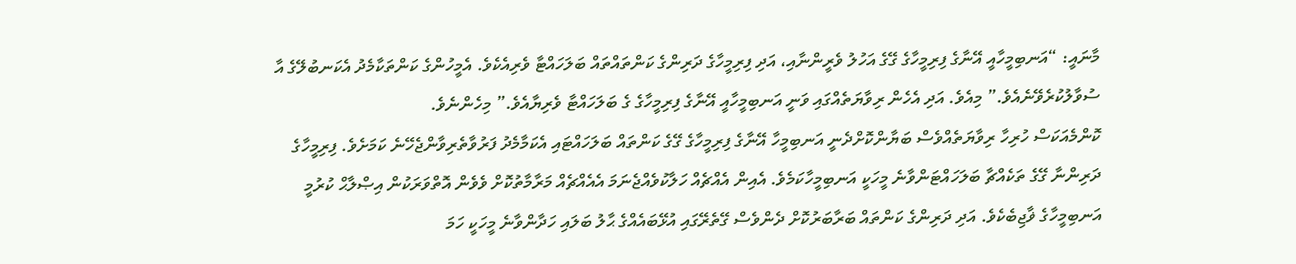މާނައީ: “އަނބިމީހާއީ އޭނާގެ ފިރިމީހާގެ ގޭގެ އަހުލު ވެރީންނާއި، އަދި ފިރިމީހާގެ ދަރިންގެ ކަންތައްތައް ބަލަހައްޓާ ވެރިއެކެވެ. އެމީހުންގެ ކަންތަކާމެދު އެކަނބުލޭގެ އާ ސުވާލުކުރެވޭނެއެވެ.” މިއެވެ. އަދި އެހެން ރިވާޔަތެއްގައި ވަނީ އަނބިމީހާއީ އޭނާގެ ފިރިމީހާގެ ގެ ބަލަހައްޓާ ވެރިޔާއެވެ.” މިހެންނެވެ.
ކޮންމެއަކަސް ހުރިހާ ރިވާޔަތެއްވެސް ބަޔާންކޮށްދެނީ އަނބިމީހާ އޭނާގެ ފިރިމީހާގެ ގޭގެ ކަންތައް ބަލަހައްޓައި އެކަމާމެދު ފަރުވާތެރިވާންޖެހޭނެ ކަމަށެވެ. ފިރިމީހާގެ ދަރިންނާ ގޭގެ ތަކެއްޗާ ބަލަހައްޓަންވާނެ މީހަކީ އަނބިމީހާކަމެވެ. އެއިން އެއްޗެއް ހަލާކުވެއްޖެނަމަ އެއެއްޗެއް މަރާމާތުކޮށް ވެވެން އޮތްވަރަކުން އިޞްލާޙް ކުރުމީ އަނބިމީހާގެ ޥާޖިބެކެވެ. އަދި ދަރިންގެ ކަންތައް ބަރާބަރުކޮށް ދެންވެސް ގޭތެރޭގައި އުޅޭބައެއްގެ ޙާލު ބަލައި ހަދާންވާނެ މީހަކީ ހަމަ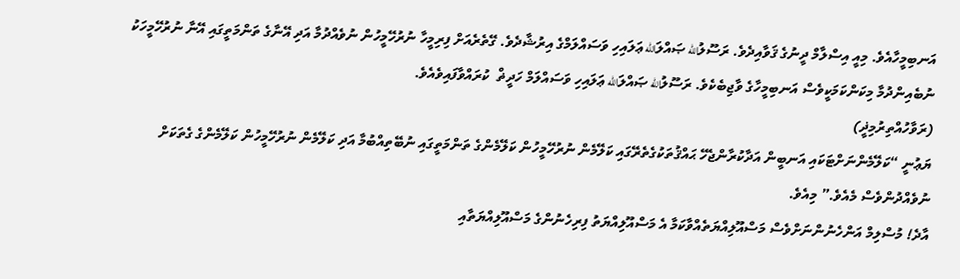އަނބިމީހާއެވެ. މިއީ އިސްލާމް ދީނުގެ ޤަވާއިދެވެ. ރަސޫލުالله ޞައްލަالله ޢަލައިހި ވަސައްލަމްގެ އިރުޝާދެވެ. ގޭތެރެއަށް ފިރިމީހާ ނުރުހޭމީހުން ނުވެއްދުމާ އަދި އޭނާގެ ތަންމަތީގައި އޭނާ ނުރުހޭމީހަކު ނުބެއިންދުމާ މިކަންކަމަކީވެސް އަނބިމީހާގެ ވާޖިބެކެވެ. ރަސޫލުالله ޞައްލަالله ޢަލައިހި ވަސައްލަމް ހަދީޡް  ކުރައްވާފައިވެއެވެ.
(ރަވާހުއްތިރުމިޛީ)
ޔަޢުނީ “ކަލޭމެންނަށްޓަކައި އަނބީން އަދާކުރާންޖެހޭ ޙައްޤުތަކުގެތެރޭގައި ކަލޭމެން ނުރުހޭމީހުން ކަލޭމެންގެ ތަންމަތީގައި ނުބޭތިއްބުމާ އަދި ކަލޭމެން ނުރުހޭމީހުން ކަލޭމެންގެ ގެތަކަށް ނުވެއްދުންވެސް މެއެވެ.” މިއެވެ.
އާދެ! މުސްލިމް އަންހެނުންނަށްވެސް މަސްއޫލިއްޔަތެއްވާކަމާ އެ މަސްއޫލިއްޔަތު ފިރިހެނުންގެ މަސްއޫލިއްޔަތާއި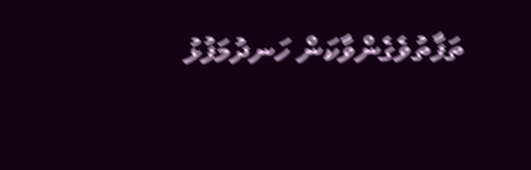ތަފާތުވެގެންވާކަން ހަނދުމަފުޅު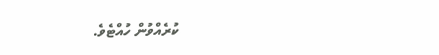ކުރެއްވުން ހުއްޓެވެ.